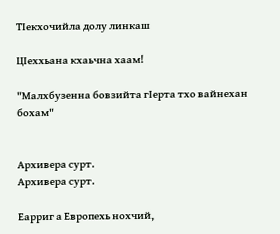ТIекхочийла долу линкаш

ЦIеххьана кхаьчна хаам!

"Малхбузенна бовзийта гIерта тхо вайнехан бохам"


Архивера сурт.
Архивера сурт.

Еарриг а Европехь нохчий,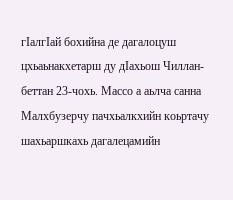гIалгIай бохийна де дагалоцуш цхьаьнакхетарш ду дIахьош Чиллан-беттан 23-чохь. Массо а аьлча санна Малхбузерчу пачхьалкхийн коьртачу шахьаршкахь дагалецамийн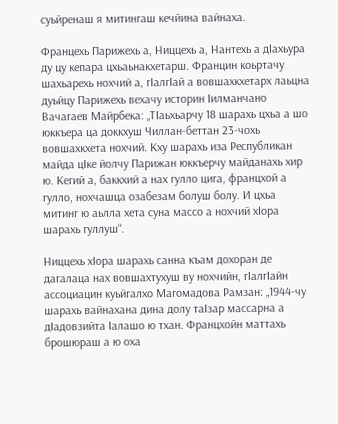суьйренаш я митингаш кечйина вайнаха.

Францехь Парижехь а, Ниццехь а, Нантехь а дIахьура ду цу кепара цхьаьнакхетарш. Францин коьртачу шахьарехь нохчий а, гIалгIай а вовшахкхетарх лаьцна дуьйцу Парижехь вехачу историн Iилманчано Вачагаев Майрбека: „ТIаьхьарчу 18 шарахь цхьа а шо юккъера ца доккхуш Чиллан-беттан 23-чохь вовшахкхета нохчий. Кху шарахь иза Республикан майда цIке йолчу Парижан юккъерчу майданахь хир ю. Кегий а, баккхий а нах гулло цига, францхой а гулло, нохчашца озабезам болуш болу. И цхьа митинг ю аьлла хета суна массо а нохчий хIора шарахь гуллуш“.

Ниццехь хIора шарахь санна къам дохоран де дагалаца нах вовшахтухуш ву нохчийн, гIалгIайн ассоциацин куьйгалхо Магомадова Рамзан: „1944-чу шарахь вайнахана дина долу таIзар массарна а дIадовзийта Iалашо ю тхан. Францхойн маттахь брошюраш а ю оха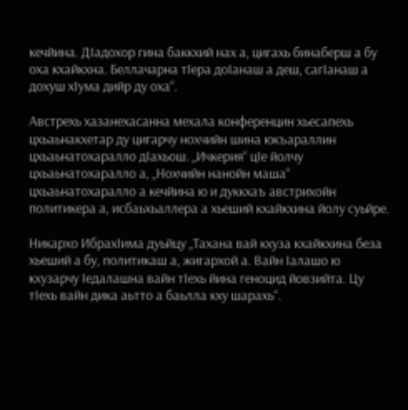кечйина. ДIадохор гина баккхий нах а, цигахь бинаберш а бу оха кхайкхна. Беллачарна тIера доIанаш а деш, сагIанаш а дохуш хIума дийр ду оха“.

Австрехь хазанехасанна мехала конференцин хьесапехь цхьаьнакхетар ду цигарчу нохчийн шина юкъараллин цхьаьнатохаралло дIахьош. „Ичкерия“ цIе йолчу цхьаьнатохаралло а, „Нохчийн нанойн маша“ цхьаьнатохаралло а кечйина ю и дуккхаъ австрихойн политикера а, исбаьхьаллера а хьеший кхайкхина йолу суьйре.

Никархо ИбрахIима дуьйцу „Тахана вай кхуза кхайкхина беза хьеший а бу, политикаш а, жигархой а. Вайн Iалашо ю кхузарчу Iедалашна вайн тIехь йина геноцид йовзийта. Цу тIехь вайн дика аьтто а баьлла кху шарахь“.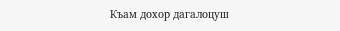Къам дохор дагалоцуш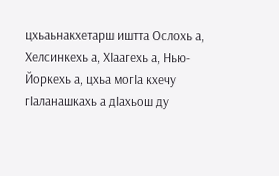цхьаьнакхетарш иштта Ослохь а, Хелсинкехь а, ХIаагехь а, Нью-Йоркехь а, цхьа могIа кхечу гIаланашкахь а дIахьош ду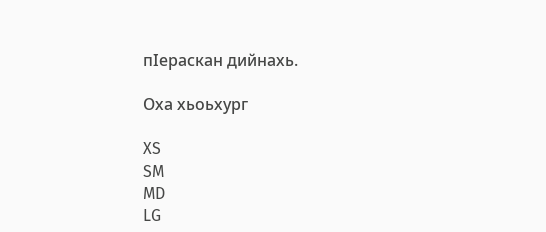пIераскан дийнахь.

Оха хьоьхург

XS
SM
MD
LG